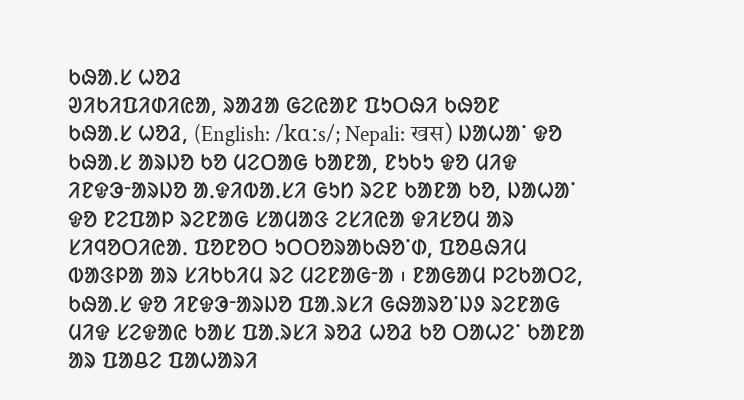ᱠᱷᱟ.ᱥ ᱦᱚᱲ
ᱣᱤᱠᱤᱯᱤᱰᱤᱭᱟ, ᱨᱟᱲᱟ ᱜᱮᱭᱟᱱ ᱯᱩᱛᱷᱤ ᱠᱷᱚᱱ
ᱠᱷᱟ.ᱥ ᱦᱚᱲ, (English: /kɑːs/; Nepali: खस) ᱡᱟᱦᱟᱸ ᱫᱚ ᱠᱷᱟ.ᱥ ᱟᱨᱡᱚ ᱠᱚ ᱢᱮᱛᱟᱜ ᱠᱟᱱᱟ, ᱱᱩᱠᱩ ᱫᱚ ᱢᱤᱫ ᱤᱱᱫᱳᱼᱟᱨᱡᱚ ᱟᱹᱫᱤᱵᱟᱹᱥᱤ ᱜᱩᱴ ᱨᱮᱱ ᱠᱟᱱᱟ ᱠᱚ, ᱡᱟᱦᱟᱸ ᱫᱚ ᱱᱮᱯᱟᱞ ᱨᱮᱱᱟᱜ ᱥᱟᱢᱟᱝ ᱮᱥᱤᱭᱟ ᱫᱤᱥᱚᱢ ᱟᱨ ᱥᱤᱧᱚᱛᱤᱭᱟᱹ ᱯᱚᱱᱚᱛ ᱩᱛᱛᱚᱨᱟᱠᱷᱚᱸᱰ, ᱯᱚᱪᱷᱤᱢ ᱵᱟᱝᱞᱟ ᱟᱨ ᱥᱤᱠᱠᱤᱢ ᱨᱮ ᱢᱮᱱᱟᱜᱼᱟ ᱾ ᱱᱟᱜᱟᱢ ᱞᱮᱠᱟᱛᱮ, ᱠᱷᱟ.ᱥ ᱫᱚ ᱤᱱᱫᱳᱼᱟᱨᱡᱚ ᱯᱟᱹᱨᱥᱤ ᱜᱷᱟᱨᱚᱸᱡᱽ ᱨᱮᱱᱟᱜ ᱢᱤᱫ ᱥᱮᱫᱟᱭ ᱠᱟᱥ ᱯᱟᱹᱨᱥᱤ ᱨᱚᱲ ᱦᱚᱲ ᱠᱚ ᱛᱟᱦᱮᱸ ᱠᱟᱱᱟ ᱟᱨ ᱯᱟᱪᱮ ᱯᱟᱦᱟᱨᱤ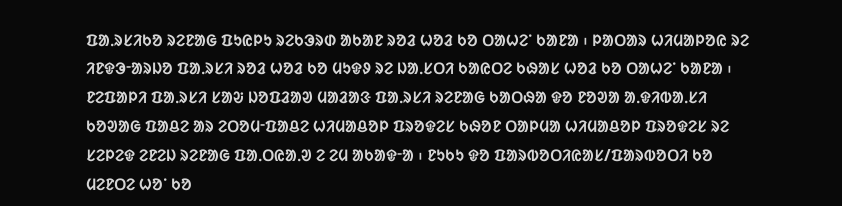ᱯᱟᱹᱨᱥᱤᱠᱚ ᱨᱮᱱᱟᱜ ᱯᱩᱭᱞᱩ ᱨᱮᱠᱳᱨᱰ ᱟᱠᱟᱱ ᱨᱚᱲ ᱦᱚᱲ ᱠᱚ ᱛᱟᱦᱮᱸ ᱠᱟᱱᱟ ᱾ ᱞᱟᱛᱟᱨ ᱦᱤᱢᱟᱞᱚᱭ ᱨᱮ ᱤᱱᱫᱳᱼᱟᱨᱡᱚ ᱯᱟᱹᱨᱥᱤ ᱨᱚᱲ ᱦᱚᱲ ᱠᱚ ᱢᱩᱫᱽ ᱨᱮ ᱡᱟᱹᱥᱛᱤ ᱠᱟᱭᱛᱮ ᱠᱷᱟᱥ ᱦᱚᱲ ᱠᱚ ᱛᱟᱦᱮᱸ ᱠᱟᱱᱟ ᱾ ᱱᱮᱯᱟᱞᱤ ᱯᱟᱹᱨᱥᱤ ᱥᱟᱶ ᱡᱚᱯᱲᱟᱣ ᱢᱟᱲᱟᱝ ᱯᱟᱹᱨᱥᱤ ᱨᱮᱱᱟᱜ ᱠᱟᱛᱷᱟ ᱫᱚ ᱱᱚᱣᱟ ᱟᱹᱫᱤᱵᱟᱹᱥᱤ ᱠᱚᱣᱟᱜ ᱯᱟᱪᱮ ᱟᱨ ᱮᱛᱚᱢᱼᱯᱟᱪᱮ ᱦᱤᱢᱟᱪᱚᱞ ᱯᱨᱚᱫᱮᱥ ᱠᱷᱚᱱ ᱛᱟᱞᱢᱟ ᱦᱤᱢᱟᱪᱚᱞ ᱯᱨᱚᱫᱮᱥ ᱨᱮ ᱥᱮᱞᱮᱫ ᱮᱱᱮᱡ ᱨᱮᱱᱟᱜ ᱯᱟᱹᱛᱭᱟᱹᱣ ᱮ ᱮᱢ ᱟᱠᱟᱫᱼᱟ ᱾ ᱱᱩᱠᱩ ᱫᱚ ᱯᱟᱨᱵᱚᱛᱤᱭᱟᱥ/ᱯᱟᱨᱵᱚᱛᱤ ᱠᱚ ᱢᱮᱱᱛᱮ ᱦᱚᱸ ᱠᱚ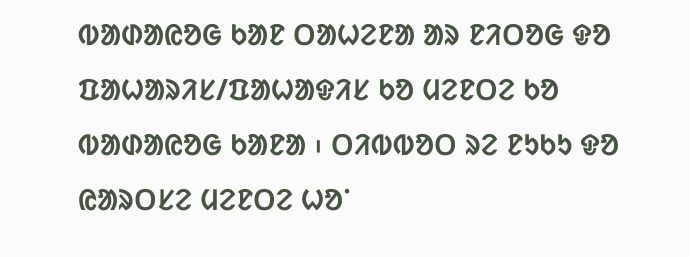ᱵᱟᱰᱟᱭᱚᱜ ᱠᱟᱱ ᱛᱟᱦᱮᱱᱟ ᱟᱨ ᱱᱤᱛᱚᱜ ᱫᱚ ᱯᱟᱦᱟᱨᱤᱥ/ᱯᱟᱦᱟᱫᱤᱥ ᱠᱚ ᱢᱮᱱᱛᱮ ᱠᱚ ᱵᱟᱰᱟᱭᱚᱜ ᱠᱟᱱᱟ ᱾ ᱛᱤᱵᱵᱚᱛ ᱨᱮ ᱱᱩᱠᱩ ᱫᱚ ᱭᱟᱨᱛᱥᱮ ᱢᱮᱱᱛᱮ ᱦᱚᱸ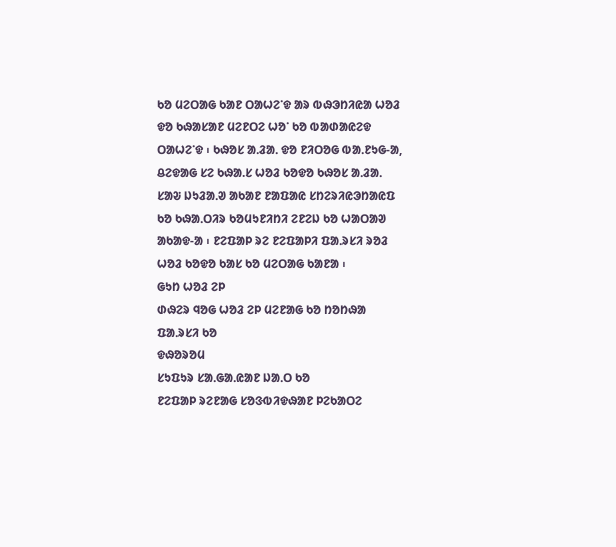ᱠᱚ ᱢᱮᱛᱟᱜ ᱠᱟᱱ ᱛᱟᱦᱮᱸᱫ ᱟᱨ ᱵᱷᱳᱴᱤᱭᱟ ᱦᱚᱲ ᱫᱚ ᱠᱷᱟᱥᱟᱱ ᱢᱮᱱᱛᱮ ᱦᱚᱸ ᱠᱚ ᱵᱟᱰᱟᱭᱮᱫ ᱛᱟᱦᱮᱸᱫ ᱾ ᱠᱷᱚᱥ ᱟᱹᱲᱟᱹ ᱫᱚ ᱱᱤᱛᱚᱜ ᱵᱟᱹᱱᱩᱜ-ᱟ, ᱪᱮᱫᱟᱜ ᱥᱮ ᱠᱷᱟ.ᱥ ᱦᱚᱲ ᱠᱚᱫᱚ ᱠᱷᱚᱥ ᱟᱹᱲᱟᱹ ᱥᱟᱶ ᱡᱩᱲᱟᱹᱣ ᱟᱠᱟᱱ ᱱᱟᱯᱟᱭ ᱥᱴᱮᱨᱤᱭᱳᱴᱟᱭᱯ ᱠᱚ ᱠᱷᱟᱹᱛᱤᱨ ᱠᱚᱢᱩᱱᱤᱴᱤ ᱮᱱᱮᱡ ᱠᱚ ᱦᱟᱛᱟᱣ ᱟᱠᱟᱫ-ᱟ ᱾ ᱱᱮᱯᱟᱞ ᱨᱮ ᱱᱮᱯᱟᱞᱤ ᱯᱟᱹᱨᱥᱤ ᱨᱚᱲ ᱦᱚᱲ ᱠᱚᱫᱚ ᱠᱟᱥ ᱠᱚ ᱢᱮᱛᱟᱜ ᱠᱟᱱᱟ ᱾
ᱜᱩᱴ ᱦᱚᱲ ᱮᱞ
ᱰᱷᱮᱨ ᱧᱚᱜ ᱦᱚᱲ ᱮᱞ ᱢᱮᱱᱟᱜ ᱠᱚ ᱴᱚᱴᱷᱟ
ᱯᱟᱹᱨᱥᱤ ᱠᱚ
ᱫᱷᱚᱨᱚᱢ
ᱥᱩᱯᱩᱨ ᱥᱟᱹᱜᱟᱹᱭᱟᱱ ᱡᱟᱹᱛ ᱠᱚ
ᱱᱮᱯᱟᱞ ᱨᱮᱱᱟᱜ ᱥᱚᱝᱵᱤᱫᱷᱟᱱ ᱞᱮᱠᱟᱛᱮ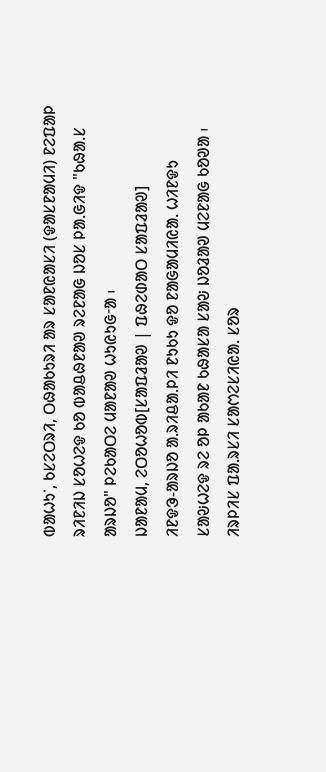ᱵᱟᱦᱩᱸ, ᱠᱥᱮᱛᱨᱤ, ᱛᱷᱟᱠᱩᱨᱤ ᱟᱨ ᱥᱟᱱᱭᱟᱥᱤ (ᱫᱟᱥᱱᱟᱢᱤ) ᱱᱮᱯᱟᱞ ᱨᱤᱱᱤᱡ ᱥᱚᱦᱮᱫ ᱠᱚ ᱵᱟᱪᱷᱱᱟᱣ ᱨᱮᱱᱟᱜ ᱡᱚᱥ ᱞᱟᱹᱜᱤᱫ "ᱠᱷᱟ.ᱥ ᱟᱨᱡᱚ" ᱞᱮᱠᱟᱛᱮ ᱢᱟᱱᱟᱣ ᱦᱩᱭᱩᱜᱼᱟ ᱾
ᱡᱟᱱᱟᱢ, ᱮᱛᱚᱦᱚᱵ[ᱥᱟᱯᱲᱟᱣ | ᱯᱷᱮᱰᱟᱛ ᱥᱟᱯᱲᱟᱣ]
ᱤᱱᱫᱳ-ᱟᱨᱡᱚ ᱟᱹᱨᱤᱪᱟᱹᱞᱤ ᱱᱩᱠᱩ ᱫᱚ ᱱᱟᱜᱟᱢᱤᱭᱟᱹ ᱦᱤᱱᱫᱩ ᱥᱟᱶᱦᱮᱫ ᱨᱮ ᱚᱞ ᱟᱠᱟᱱ ᱠᱷᱟᱥᱟ ᱥᱟᱶ ᱡᱚᱲᱟᱣ ᱢᱮᱱᱟᱜ ᱠᱚᱣᱟ ᱾ ᱤᱨᱞᱤᱥ ᱯᱟᱹᱨᱥᱤ ᱥᱟᱬᱮᱥᱤᱭᱟᱹ ᱥᱚᱨ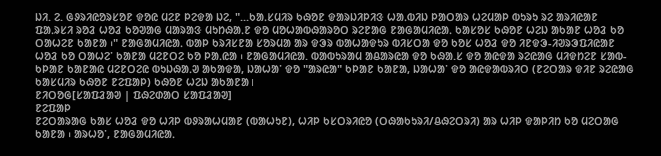ᱡᱤ. ᱮ. ᱜᱽᱨᱤᱭᱚᱨᱥᱚᱱ ᱫᱚᱭ ᱢᱮᱱ ᱞᱮᱫᱟ ᱡᱮ, "...ᱠᱟᱹᱥᱢᱤᱨ ᱠᱷᱚᱱ ᱫᱟᱨᱡᱤᱞᱤᱝ ᱦᱟᱹᱵᱤᱡ ᱞᱟᱛᱟᱨ ᱦᱮᱢᱟᱞ ᱵᱩᱨᱩ ᱨᱮ ᱟᱨᱤᱭᱟᱱ ᱯᱟᱹᱨᱥᱤ ᱨᱚᱲ ᱦᱚᱲ ᱠᱚᱣᱟᱜ ᱢᱟᱨᱟᱝ ᱢᱩᱴᱷᱟᱹᱱ ᱫᱚ ᱢᱚᱦᱟᱵᱷᱟᱨᱚᱛ ᱨᱮᱱᱟᱜ ᱱᱟᱜᱟᱢᱤᱭᱟᱹ ᱠᱟᱥᱚᱥ ᱠᱷᱚᱱ ᱦᱮᱡ ᱟᱠᱟᱱ ᱦᱚᱲ ᱠᱚ ᱛᱟᱦᱮᱱ ᱠᱟᱱᱟ ᱾" ᱱᱟᱜᱟᱢᱤᱭᱟᱹ ᱵᱟᱞ ᱠᱨᱤᱥᱱᱟ ᱥᱚᱨᱢᱟ ᱟᱨ ᱫᱳᱨ ᱵᱟᱦᱟᱫᱩᱨ ᱵᱤᱥᱛᱟ ᱫᱚ ᱠᱚᱥ ᱦᱚᱲ ᱫᱚ ᱤᱱᱫᱳ-ᱤᱣᱨᱳᱯᱤᱭᱟᱱ ᱦᱚᱲ ᱠᱚ ᱛᱟᱦᱮᱸ ᱠᱟᱱᱟ ᱢᱮᱱᱛᱮ ᱠᱚ ᱞᱟᱹᱭᱟ ᱾ ᱱᱟᱜᱟᱢᱤᱭᱟ. ᱵᱟᱵᱩᱨᱟᱢ ᱟᱪᱟᱨᱭᱟ ᱫᱚ ᱠᱷᱟ.ᱥ ᱫᱚ ᱟᱭᱫᱟ ᱨᱮᱭᱟᱜ ᱢᱤᱫᱴᱮᱱ ᱥᱟᱵ-ᱠᱞᱟᱱ ᱠᱟᱱᱟᱭ ᱢᱮᱱᱛᱮᱭ ᱵᱩᱡᱷᱟᱹᱣ ᱟᱠᱟᱫᱟ, ᱡᱟᱦᱟᱸ ᱫᱚ "ᱟᱨᱭᱟ" ᱠᱞᱟᱱ ᱠᱟᱱᱟ, ᱡᱟᱦᱟᱸ ᱫᱚ ᱟᱭᱫᱟᱵᱨᱤᱛ (ᱱᱮᱛᱟᱨ ᱫᱤᱱ ᱨᱮᱭᱟᱜ ᱠᱟᱥᱢᱤᱨ ᱠᱷᱚᱱ ᱱᱮᱯᱟᱞ) ᱠᱷᱚᱱ ᱦᱮᱡ ᱟᱠᱟᱱᱟ।
ᱱᱤᱛᱚᱜ[ᱥᱟᱯᱲᱟᱣ | ᱯᱷᱮᱰᱟᱛ ᱥᱟᱯᱲᱟᱣ]
ᱱᱮᱯᱟᱞ
ᱱᱮᱛᱟᱨᱟᱜ ᱠᱟᱥ ᱦᱚᱲ ᱫᱚ ᱦᱤᱞ ᱵᱽᱨᱟᱦᱢᱟᱱ (ᱵᱟᱦᱩᱱ), ᱦᱤᱞ ᱠᱥᱛᱨᱤᱭᱚ (ᱛᱷᱟᱠᱩᱨᱤ/ᱪᱷᱮᱛᱨᱤ) ᱟᱨ ᱦᱤᱞ ᱫᱟᱞᱤᱴ ᱠᱚ ᱢᱮᱛᱟᱜ ᱠᱟᱱᱟ ᱾ ᱟᱨᱦᱚᱸ, ᱱᱟᱜᱟᱢᱤᱭᱟᱹ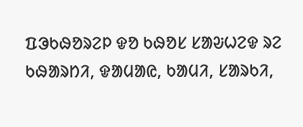ᱯᱳᱠᱷᱚᱨᱮᱞ ᱫᱚ ᱠᱷᱚᱥ ᱥᱟᱶᱦᱮᱫ ᱨᱮ ᱠᱷᱟᱨᱴᱤ, ᱫᱟᱢᱟᱭ, ᱠᱟᱢᱤ, ᱥᱟᱨᱠᱤ,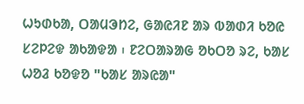ᱦᱩᱰᱠᱟ, ᱛᱟᱢᱳᱴᱮ, ᱜᱟᱭᱤᱱ ᱟᱨ ᱵᱟᱰᱤ ᱠᱚᱭ ᱥᱮᱞᱮᱫ ᱟᱠᱟᱫᱟ ᱾ ᱱᱮᱛᱟᱨᱟᱜ ᱚᱠᱛᱚ ᱨᱮ, ᱠᱟᱥ ᱦᱚᱲ ᱠᱚᱫᱚ "ᱠᱟᱥ ᱟᱨᱭᱟ"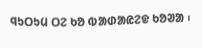ᱧᱩᱛᱩᱢ ᱛᱮ ᱠᱚ ᱵᱟᱰᱟᱭᱮᱫ ᱠᱚᱣᱟ ᱾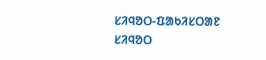ᱥᱤᱧᱚᱛ-ᱯᱟᱠᱤᱥᱛᱟᱱ
ᱥᱤᱧᱚᱛ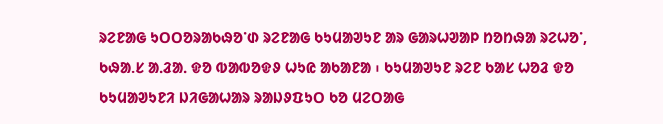ᱨᱮᱱᱟᱜ ᱩᱛᱛᱚᱨᱟᱠᱷᱚᱸᱰ ᱨᱮᱱᱟᱜ ᱠᱩᱢᱟᱣᱩᱱ ᱟᱨ ᱜᱟᱨᱦᱣᱟᱞ ᱴᱚᱴᱷᱟ ᱨᱮᱦᱚᱸ, ᱠᱷᱟ.ᱥ ᱟᱹᱲᱟᱹ ᱫᱚ ᱵᱟᱵᱚᱫᱽ ᱦᱩᱭ ᱟᱠᱟᱱᱟ ᱾ ᱠᱩᱢᱟᱣᱩᱱ ᱨᱮᱱ ᱠᱟᱥ ᱦᱚᱲ ᱫᱚ ᱠᱩᱢᱟᱣᱩᱱᱤ ᱡᱤᱜᱟᱦᱟᱨ ᱨᱟᱡᱽᱯᱩᱛ ᱠᱚ ᱢᱮᱛᱟᱜ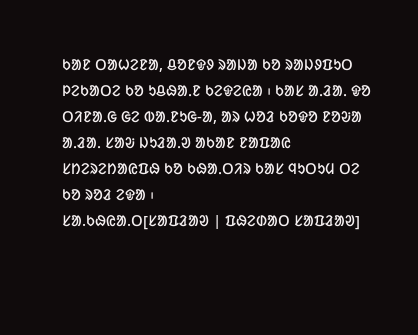ᱠᱟᱱ ᱛᱟᱦᱮᱱᱟ, ᱪᱚᱱᱫᱽ ᱨᱟᱡᱟ ᱠᱚ ᱨᱟᱡᱽᱯᱩᱛ ᱞᱮᱠᱟᱛᱮ ᱠᱚ ᱩᱪᱷᱟᱹᱱ ᱠᱮᱫᱮᱭᱟ ᱾ ᱠᱟᱥ ᱟᱹᱲᱟᱹ ᱫᱚ ᱛᱤᱱᱟᱹᱜ ᱜᱮ ᱵᱟᱹᱱᱩᱜ-ᱟ, ᱟᱨ ᱦᱚᱲ ᱠᱚᱫᱚ ᱱᱚᱶᱟ ᱟᱹᱲᱟᱹ ᱥᱟᱶ ᱡᱩᱲᱟᱹᱣ ᱟᱠᱟᱱ ᱱᱟᱯᱟᱭ ᱥᱴᱮᱨᱮᱴᱟᱭᱯᱷ ᱠᱚ ᱠᱷᱟᱹᱛᱤᱨ ᱠᱟᱥ ᱧᱩᱛᱩᱢ ᱛᱮ ᱠᱚ ᱨᱚᱲ ᱮᱫᱟ ᱾
ᱥᱟ.ᱠᱷᱭᱟ.ᱛ[ᱥᱟᱯᱲᱟᱣ | ᱯᱷᱮᱰᱟᱛ ᱥᱟᱯᱲᱟᱣ]